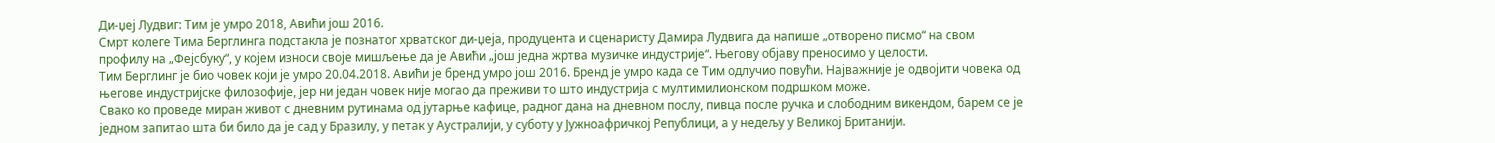Ди-џеј Лудвиг: Тим је умро 2018, Авићи још 2016.
Смрт колеге Тима Берглинга подстакла је познатoг хрватског ди-џеја, продуцента и сценаристу Дамира Лудвига да напише „отворено писмо“ на свом профилу на „Фејсбуку“, у којем износи своје мишљење да је Авићи „још једна жртва музичке индустрије“. Његову објаву преносимо у целости.
Тим Берглинг је био човек који је умро 20.04.2018. Авићи је бренд умро још 2016. Бренд је умро када се Тим одлучио повући. Најважније је одвојити човека од његове индустријске филозофије, јер ни један човек није могао да преживи то што индустрија с мултимилионском подршком може.
Свако ко проведе миран живот с дневним рутинама од јутарње кафице, радног дана на дневном послу, пивца после ручка и слободним викендом, барем се је једном запитао шта би било да је сад у Бразилу, у петак у Аустралији, у суботу у Јужноафричкој Републици, а у недељу у Великој Британији.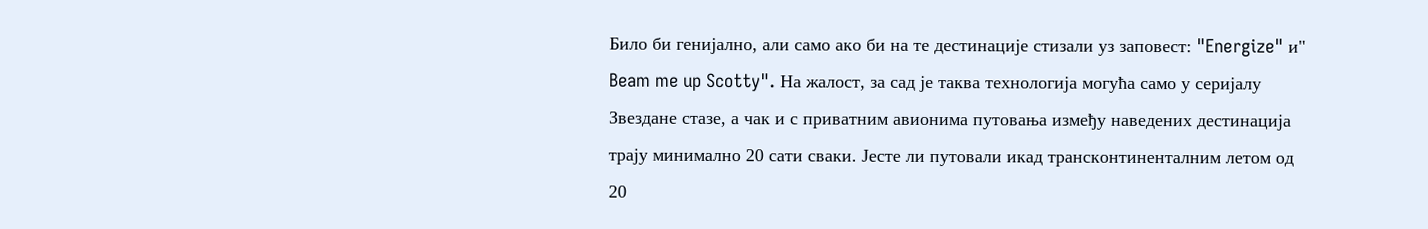Било би генијално, али само ако би на те дестинације стизали уз заповест: "Energize" и" Beam me up Scotty". На жалост, за сад је таква технологија могућа само у серијалу Звездане стазе, а чак и с приватним авионима путовања између наведених дестинација трају минимално 20 сати сваки. Јесте ли путовали икад трансконтиненталним летом од 20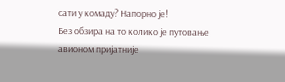сати у комаду? Напорно је!
Без обзира на то колико је путовање авионом пријатније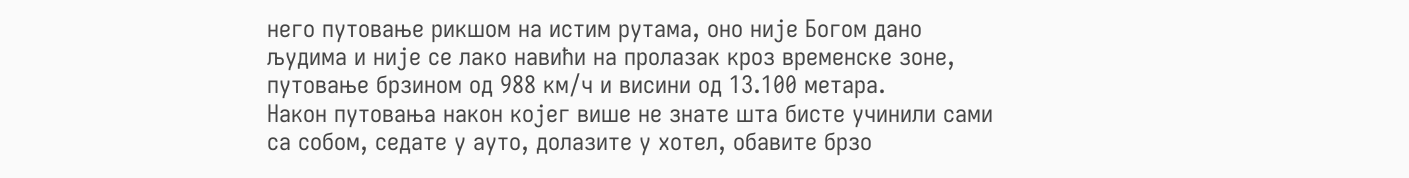него путовање рикшом на истим рутама, оно није Богом дано људима и није се лако навићи на пролазак кроз временске зоне, путовање брзином од 988 км/ч и висини од 13.100 метара.
Након путовања након којег више не знате шта бисте учинили сами са собом, седате у ауто, долазите у хотел, обавите брзо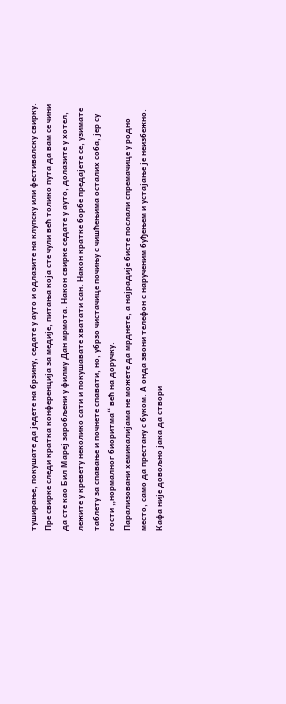туширање, покушате да једете на брзину, седате у ауто и одлазите на клупску или фестивалску свирку.
Пре свирке следи кратка конференција за медије, питања која сте чули већ толико пута да вам се чини да сте као Бил Мареј заробљени у филму Дан мрмота. Након свирке седате у ауто, долазите у хотел, лежите у кревету неколико сати и покушавате хватати сан. Након кратке борбе предајете се, узимате таблету за спавање и почнете спавати, но, убрзо чистачице почињу с чишћењима осталих соба, јер су гости „нормалног биоритма“ већ на доручку.
Парализовани хемикалијама не можете да мрднете, а најрадије бисте послали спремачице у родно место, само да престану с буком. А онда звони телефон с нарученим буђењем и устајање је неизбежно. Кафа није довољно јака да створи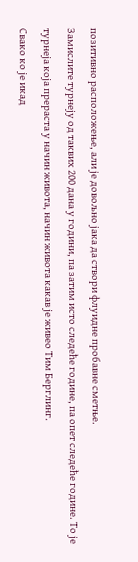позитивно расположење, али је довољно јака да створи флуидне пробавне сметње.
Замислите турнеју од таквих 200 дана у години, па затим исто следеће године, па опет следеће године. То је турнеја која прераста у начин живота, начин живота какав је живео Тим Берглинг.
Свако ко је икад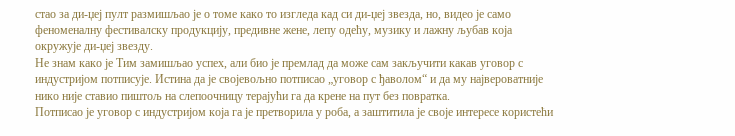стао за ди-џеј пулт размишљао је о томе како то изгледа кад си ди-џеј звезда, но, видео је само феноменалну фестивалску продукцију, предивне жене, лепу одећу, музику и лажну љубав која окружује ди-џеј звезду.
Не знам како је Тим замишљао успех, али био је премлад да може сам закључити какав уговор с индустријом потписује. Истина да је својевољно потписао „уговор с ђаволом“ и да му највероватније нико није ставио пиштољ на слепоочницу терајући га да крене на пут без повратка.
Потписао је уговор с индустријом која га је претворила у роба, а заштитила је своје интересе користећи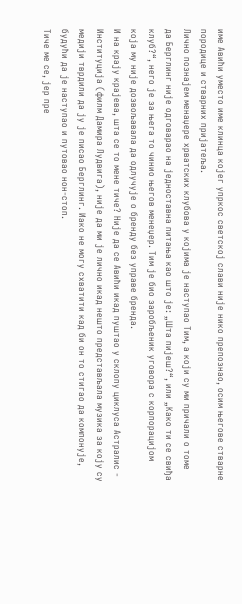име Авићи уместо име клинца којег упркос светској слави није нико препознао, осим његове стварне породице и стварних пријатеља.
Лично познајем менаџере хрватских клубова у којима је наступао Тим, а који су ми причали о томе да Берглинг није одговарао на једноставна питања као што је: „Шта пијеш?“, или „Како ти се свиђа клуб?“, него је за њега то чинио његов менеџер. Тим је био заробљеник уговора с корпорацијом која му није дозвољавала да одлучује о бренду без управе бренда.
И на крају крајева, шта се то мене тиче? Није да се Авићи икад пуштао у склопу циклуса Астралис - Институција (филм Дамира Лудвига), није да ми је лично икад нешто представљала музика за коју су медији тврдили да ју је писао Берглинг. Иако не могу схватити кад би он то стигао да компонује, будући да је наступао и путовао нон-стоп.
Тиче ме се, јер пре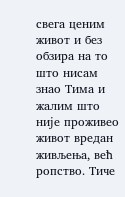свега ценим живот и без обзира на то што нисам знао Тима и жалим што није проживео живот вредан живљења, већ ропство. Тиче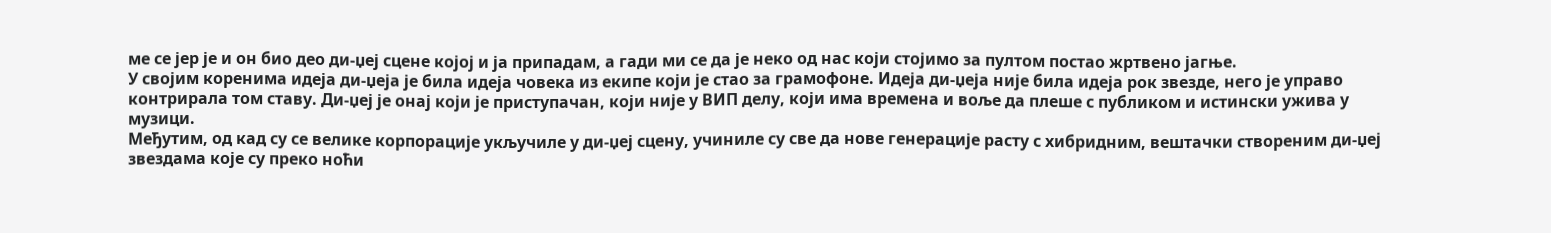ме се јер је и он био део ди-џеј сцене којој и ја припадам, а гади ми се да је неко од нас који стојимо за пултом постао жртвено јагње.
У својим коренима идеја ди-џеја је била идеја човека из екипе који је стао за грамофоне. Идеја ди-џеја није била идеја рок звезде, него је управо контрирала том ставу. Ди-џеј је онај који је приступачан, који није у ВИП делу, који има времена и воље да плеше с публиком и истински ужива у музици.
Међутим, од кад су се велике корпорације укључиле у ди-џеј сцену, учиниле су све да нове генерације расту с хибридним, вештачки створеним ди-џеј звездама које су преко ноћи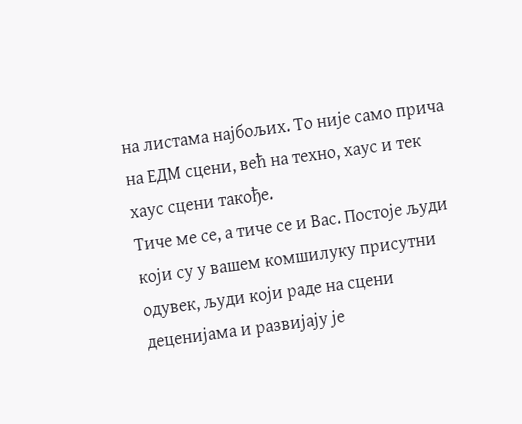на листама најбољих. То није само прича на ЕДМ сцени, већ на техно, хаус и тек хаус сцени такође.
Тиче ме се, а тиче се и Вас. Постоје људи који су у вашем комшилуку присутни одувек, људи који раде на сцени деценијама и развијају је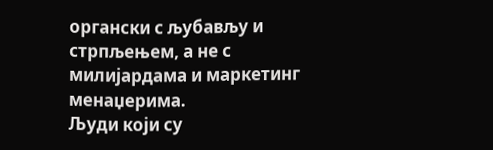органски с љубављу и стрпљењем, а не с милијардама и маркетинг менаџерима.
Људи који су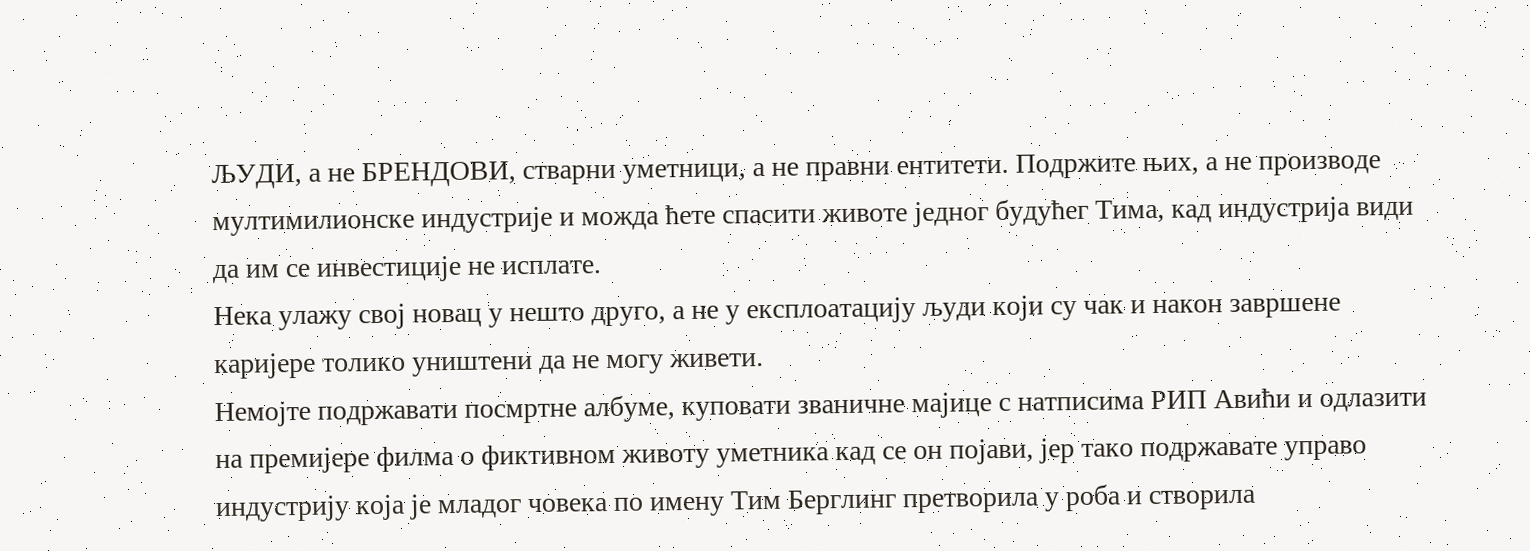ЉУДИ, а не БРЕНДОВИ, стварни уметници, а не правни ентитети. Подржите њих, а не производе мултимилионске индустрије и можда ћете спасити животе једног будућег Тима, кад индустрија види да им се инвестиције не исплате.
Нека улажу свој новац у нешто друго, а не у експлоатацију људи који су чак и након завршене каријере толико уништени да не могу живети.
Немојте подржавати посмртне албуме, куповати званичне мајице с натписима РИП Авићи и одлазити на премијере филма о фиктивном животу уметника кад се он појави, јер тако подржавате управо индустрију која је младог човека по имену Тим Берглинг претворила у роба и створила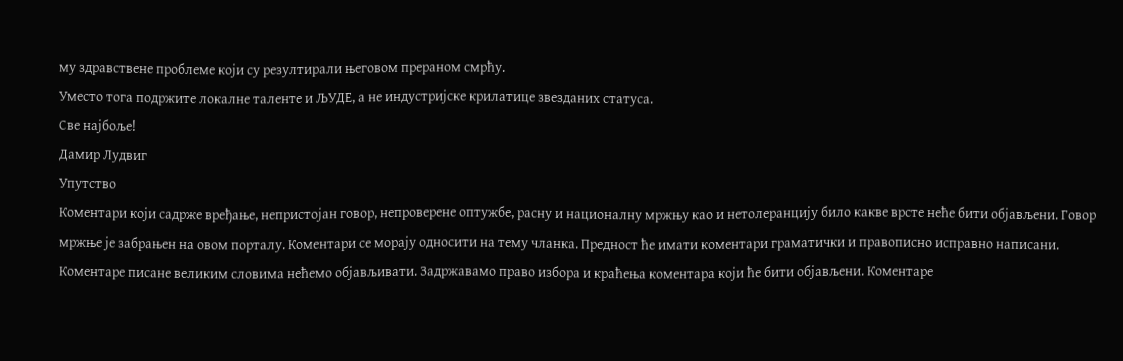му здравствене проблеме који су резултирали његовом прераном смрћу.
Уместо тога подржите локалне таленте и ЉУДЕ, а не индустријске крилатице звезданих статуса.
Све најбоље!
Дамир Лудвиг
Упутство
Коментари који садрже вређање, непристојан говор, непроверене оптужбе, расну и националну мржњу као и нетолеранцију било какве врсте неће бити објављени. Говор мржње је забрањен на овом порталу. Коментари се морају односити на тему чланка. Предност ће имати коментари граматички и правописно исправно написани. Коментаре писане великим словима нећемо објављивати. Задржавамо право избора и краћења коментара који ће бити објављени. Коментаре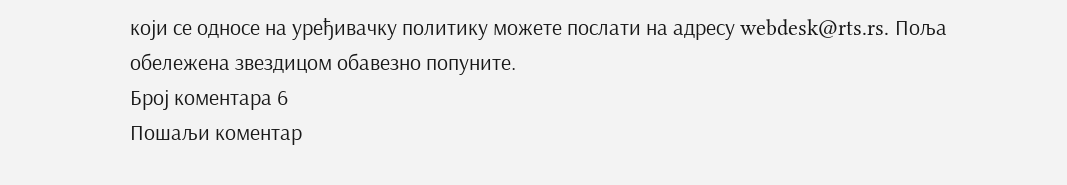који се односе на уређивачку политику можете послати на адресу webdesk@rts.rs. Поља обележена звездицом обавезно попуните.
Број коментара 6
Пошаљи коментар